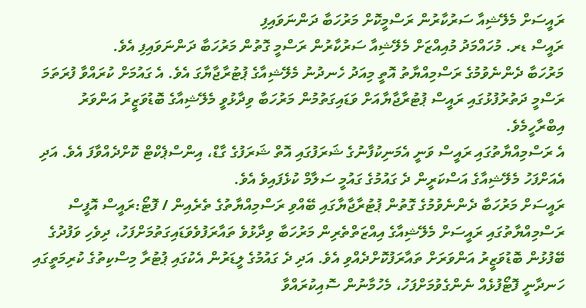ރައީސަށް މެލޭޝިއާ ސަރުކާރުން ރަސްމީކޮށް މަރުހަބާ ދަންނަވައިފި
ރައީސް ޑރ. މުހައްމަދު މުއިއްޒަށް މެލޭޝިއާ ސަރުކާރުން ރަސްމީ ގޮތުން މަރުހަބާ ދަންނަވައިފި އެވެ.
މަރުހަބާ ދެންނެވުމުގެ ރަސްމިއްޔާތު އޮތީ މިއަދު ހެނދުނު މެލޭޝިއާގެ ޕުޓުރާޖާޔާގަ އެވެ. އެ ގައުމަށް ކުރައްވާ ފުރަތަމަ ރަސްމީ ދަތުރުފުޅުގައި ރައީސް ޕުޓުރާޖާޔާއަށް ވަޑައިގަތުމުން މަރުހަބާ ވިދާޅުވީ މެލޭޝިއާގެ ބޮޑުވަޒީރު އަންވަރު އިބްރާހީމެވެ.
އެ ރަސްމިއްޔާތުގައި ރައީސް ވަނީ އެމަނިކުފާނުގެ ޝަރަފުގައި އޮތް ޝަރަފުގެ ގާޑް، އިންސްޕެކްޓް ކޮށްދެއްވާފަ އެވެ. އަދި އެއަށްފަހު މެލޭޝިއާގެ އަސްކަރީން ދެ ގައުމުގެ ގައުމީ ސަލާމް ކުޅެފައިވެ އެވެ.
ރައީސަށް މަރުހަބާ ދެންނެވުމުގެ ގޮތުން ޕުޓުރާޖާޔާގައި ބޭއްވި ރަސްމިއްޔާތުގެ ތެރެއިން / ފޮޓޯ:ރައީސް އޮފީސް
ރަސްމިއްޔާތުގައި ރައީސަށް މެލޭޝިއާގެ އިއްޒަތްތެރިން މަރުހަބާ ވިދާޅުވެ ތައާރަފުވެވަޑައިގަތުމަށްފަހު، ދިވެހި ވަފުދުގެ ބޭފުޅުން ބޮޑުވަޒީރު އަންވަރަށް ތައާރަފުކޮށްދެއްވި އެވެ. އަދި ދެ ގައުމުގެ ލީޑަރުން އެކުގައި ޕުޓުރާ މިސްކިތުގެ ކުރިމަތީގައި ހަނދާނީ ފޮޓޯފުޅެއް ނެންގެވުމަށްފަހު، މެހުމާނުން ސޮއިކުރައްވާ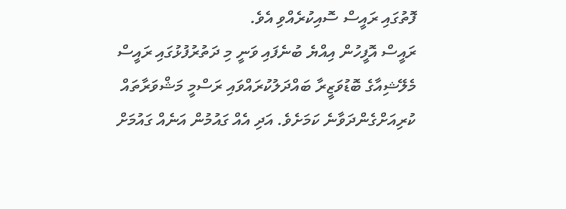ފޮތުގައި ރައީސް ސޮއިކުރެއްވި އެވެ.
ރައީސް އޮފީހުން އިއްޔެ ބުނެފައި ވަނީ މި ދަތުރުފުޅުގައި ރައީސް މެލޭޝިއާގެ ބޮޑުވަޒީރާ ބައްދަލުކުރައްވައި ރަސްމީ މަޝްވަރާތައް ކުރިއަށްގެންދަވާނެ ކަމަށެވެ. އަދި އެއް ގައުމުން އަނެއް ގައުމަށް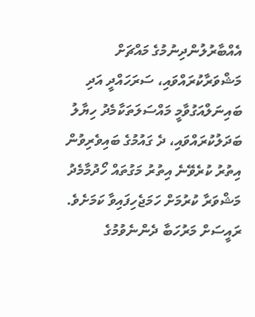އެއްބާރުލުންދިނުމުގެ މައްޗަށް މަޝްވަރާކުރައްވައި، ސަރަހައްދީ އަދި ބައިނަލްއަގުވާމީ މައްސަލަތަކާމެދު ހިޔާލު ބަދަލުކުރައްވައި، ދެ ގައުމުގެ ބައިވެރިވުން އިތުރު ކުރެވޭނެ އިތުރު މަގުތައް ހޯދުމާމެދު މަޝްވަރާ ކުރުމަށް ހަމަޖެހިފައިވާ ކަމަށެވެ.
ރައީސަށް މަރުހަބާ ދެންނެވުމުގެ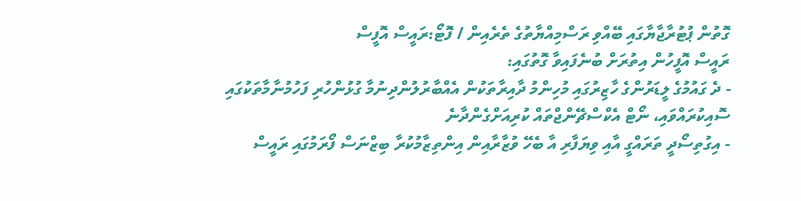ގޮތުން ޕުޓުރާޖާޔާގައި ބޭއްވި ރަސްމިއްޔާތުގެ ތެރެއިން / ފޮޓޯ:ރައީސް އޮފީސް
ރައީސް އޮފީހުން އިތުރަށް ބުނެފައިވާ ގޮތުގައި:
- ދެ ގައުމުގެ ލީޑަރުންގެ ހާޒިރުގައި މުހިންމު ދާއިރާތަކުން އެއްބާރުލުންދިނުމާ ގުޅުންހުރި ފަހުމުނާމާތަކުގައި ސޮއިކުރައްވައި، ނޯޓް އެކްސްޗޭންޖްތައް ކުރިއަށްގެންދާނެ
- އިގުތިސޯދީ ތަރައްގީ އާއި ވިޔަފާރި އާ ބެހޭ ވުޒާރާއިން އިންތިޒާމުކުރާ ބިޒްނަސް ފޯރަމުގައި ރައީސް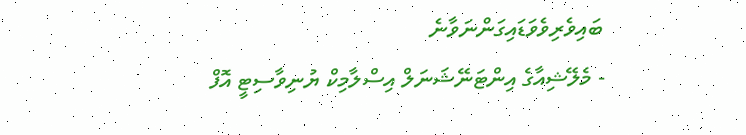ބައިވެރިވެވަޑައިގަންނަވާނެ
- މެލޭޝިއާގެ އިންޓަނޭޝަނަލް އިސްލާމިކް ޔުނިވާސިޓީ އޮފް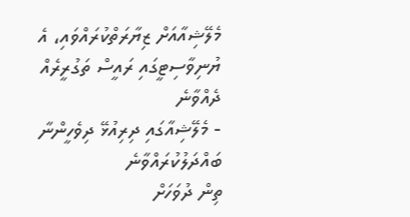މެލޭޝިއާއަށް ޒިޔާރަތްކުރައްވައި، އެ ޔުނިވާސިޓީގައި ރައީސް ތަގުރީރެއް ދެއްވާނެ
- މެލޭޝިއާގައި ދިރިއުޅޭ ދިވެހީންނާ ބައްދަލުކުރައްވާނެ
ތިން ދުވަހަށް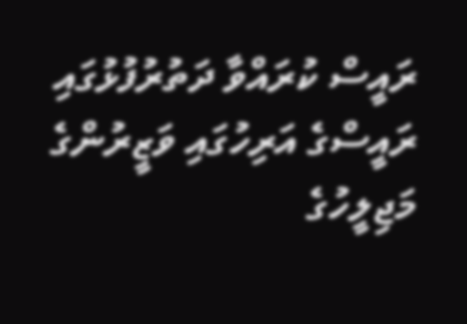ރައީސް ކުރައްވާ ދަތުރުފުޅުގައި ރައީސްގެ އަރިހުގައި ވަޒީރުންގެ މަޖިލީހުގެ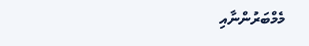މެމްބަރުންނާއި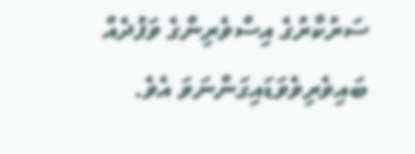ސަރުކާރުގެ އިސްވެރިންގެ ވަފުދެއް ބައިވެރިވެވަޑައިގަންނަވަ އެވެ.